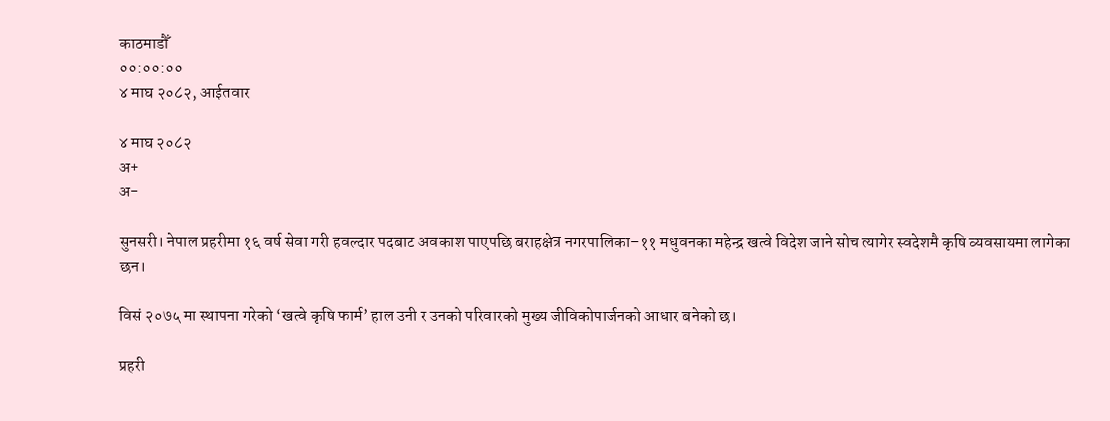काठमाडौँ
००:००:००
४ माघ २०८२, आईतवार

४ माघ २०८२
अ+
अ-

सुनसरी। नेपाल प्रहरीमा १६ वर्ष सेवा गरी हवल्दार पदबाट अवकाश पाएपछि बराहक्षेत्र नगरपालिका–११ मधुवनका महेन्द्र खत्वे विदेश जाने सोच त्यागेर स्वदेशमै कृषि व्यवसायमा लागेका छन।

विसं २०७५ मा स्थापना गरेको ‘खत्वे कृषि फार्म’ हाल उनी र उनको परिवारको मुख्य जीविकोपार्जनको आधार बनेको छ।

प्रहरी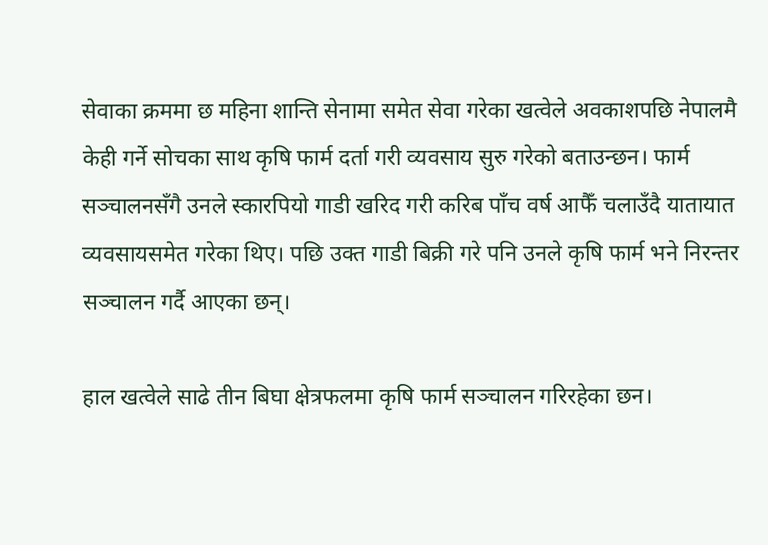सेवाका क्रममा छ महिना शान्ति सेनामा समेत सेवा गरेका खत्वेले अवकाशपछि नेपालमै केही गर्ने सोचका साथ कृषि फार्म दर्ता गरी व्यवसाय सुरु गरेको बताउन्छन। फार्म सञ्चालनसँगै उनले स्कारपियो गाडी खरिद गरी करिब पाँच वर्ष आफैँ चलाउँदै यातायात व्यवसायसमेत गरेका थिए। पछि उक्त गाडी बिक्री गरे पनि उनले कृषि फार्म भने निरन्तर सञ्चालन गर्दै आएका छन्।

हाल खत्वेले साढे तीन बिघा क्षेत्रफलमा कृषि फार्म सञ्चालन गरिरहेका छन।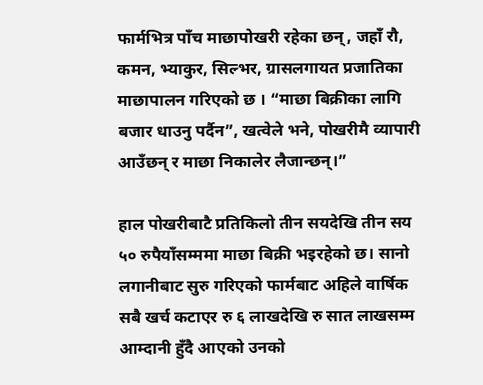फार्मभित्र पाँच माछापोखरी रहेका छन्, जहाँ रौ, कमन, भ्याकुर, सिल्भर, ग्रासलगायत प्रजातिका माछापालन गरिएको छ । “माछा बिक्रीका लागि बजार धाउनु पर्दैन”, खत्वेले भने, पोखरीमै व्यापारी आउँछन् र माछा निकालेर लैजान्छन्।”

हाल पोखरीबाटै प्रतिकिलो तीन सयदेखि तीन सय ५० रुपैयाँसम्ममा माछा बिक्री भइरहेको छ। सानो लगानीबाट सुरु गरिएको फार्मबाट अहिले वार्षिक सबै खर्च कटाएर रु ६ लाखदेखि रु सात लाखसम्म आम्दानी हुँदै आएको उनको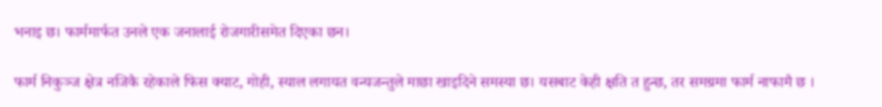भनाइ छ। फार्ममार्फत उनले एक जनालाई रोजगारीसमेत दिएका छन।

फार्म निकुञ्ज क्षेत्र नजिकै रहेकाले फिस क्याट, गोही, स्याल लगायत वन्यजन्तुले माछा खाइदिने समस्या छ। यसबाट केही क्षति त हुन्छ, तर समग्रमा फार्म नाफामै छ ।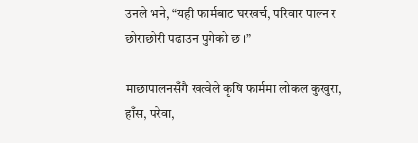उनले भने, “यही फार्मबाट घरखर्च, परिवार पाल्न र छोराछोरी पढाउन पुगेको छ ।”

माछापालनसँगै खत्वेले कृषि फार्ममा लोकल कुखुरा, हाँस, परेवा,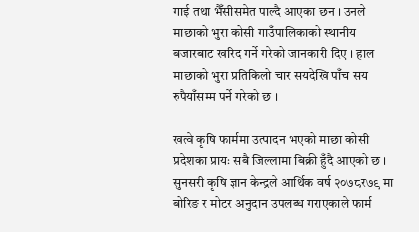गाई तथा भैँसीसमेत पाल्दै आएका छन । उनले माछाको भुरा कोसी गाउँपालिकाको स्थानीय बजारबाट खरिद गर्ने गरेको जानकारी दिए । हाल माछाको भुरा प्रतिकिलो चार सयदेखि पाँच सय रुपैयाँसम्म पर्ने गरेको छ ।

खत्वे कृषि फार्ममा उत्पादन भएको माछा कोसी प्रदेशका प्रायः सबै जिल्लामा बिक्री हुँदै आएको छ । सुनसरी कृषि ज्ञान केन्द्रले आर्थिक वर्ष २०७८र७९ मा बोरिङ र मोटर अनुदान उपलब्ध गराएकाले फार्म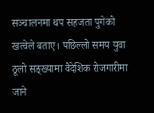सञ्चालनमा थप सहजता पुगेको खत्वेले बताए। पछिल्लो समय युवा ठूलो सङ्ख्यामा वैदेशिक रोजगारीमा जाने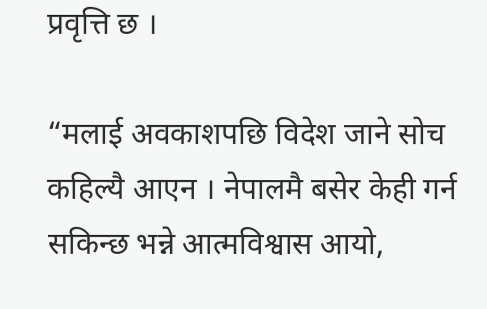प्रवृत्ति छ ।

“मलाई अवकाशपछि विदेश जाने सोच कहिल्यै आएन । नेपालमै बसेर केही गर्न सकिन्छ भन्ने आत्मविश्वास आयो,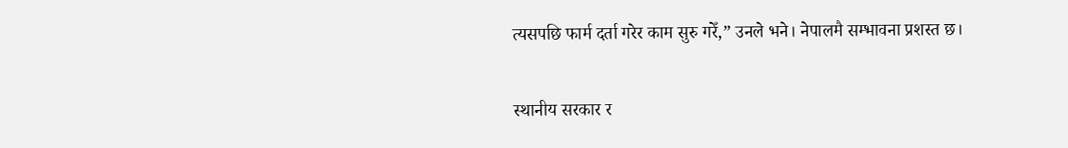त्यसपछि फार्म दर्ता गरेर काम सुरु गरेँ,” उनले भने। नेपालमै सम्भावना प्रशस्त छ।

स्थानीय सरकार र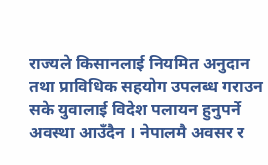राज्यले किसानलाई नियमित अनुदान तथा प्राविधिक सहयोग उपलब्ध गराउन सके युवालाई विदेश पलायन हुनुपर्ने अवस्था आउँदैन । नेपालमै अवसर र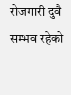रोजगारी दुवै सम्भव रहेको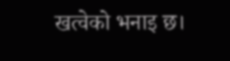खत्वेको भनाइ छ।